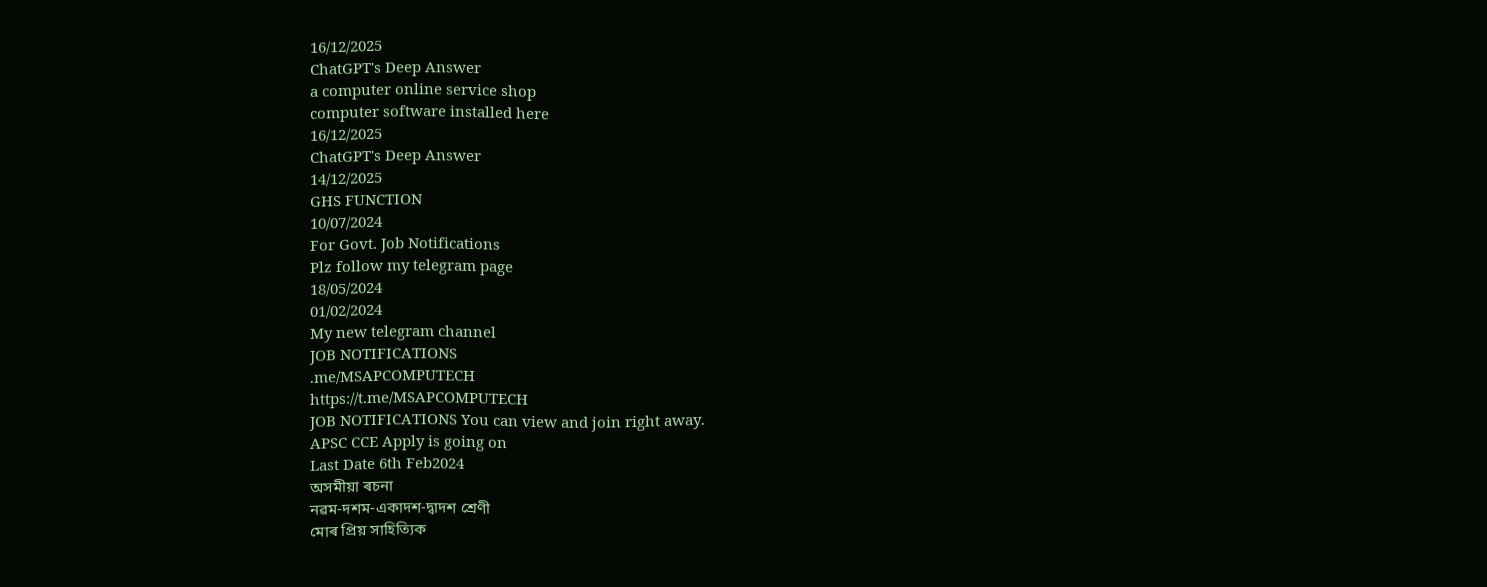16/12/2025
ChatGPT's Deep Answer
a computer online service shop
computer software installed here
16/12/2025
ChatGPT's Deep Answer
14/12/2025
GHS FUNCTION
10/07/2024
For Govt. Job Notifications
Plz follow my telegram page
18/05/2024
01/02/2024
My new telegram channel
JOB NOTIFICATIONS
.me/MSAPCOMPUTECH
https://t.me/MSAPCOMPUTECH
JOB NOTIFICATIONS You can view and join right away.
APSC CCE Apply is going on
Last Date 6th Feb2024
অসমীয়া ৰচনা
নৱম-দশম-একাদশ-দ্বাদশ শ্ৰেণী
মোৰ প্ৰিয় সাহিত্যিক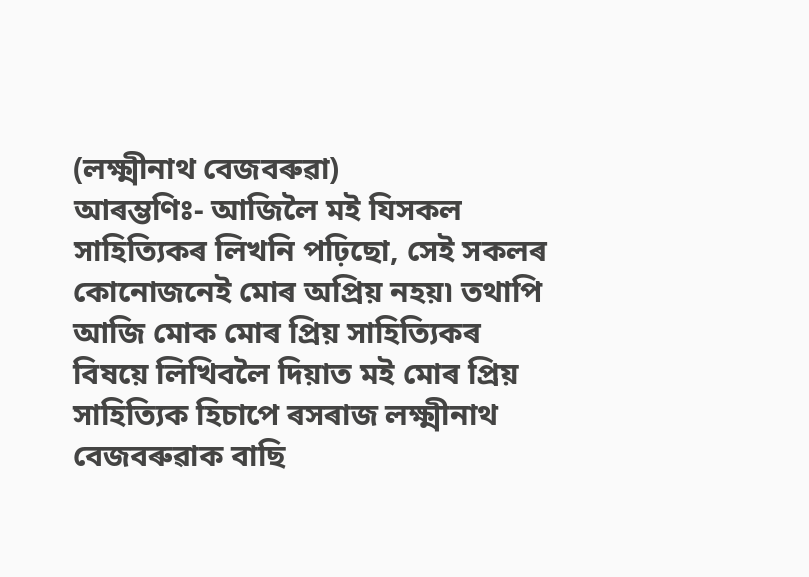(লক্ষ্মীনাথ বেজবৰুৱা)
আৰম্ভণিঃ- আজিলৈ মই যিসকল সাহিত্যিকৰ লিখনি পঢ়িছো, সেই সকলৰ কোনোজনেই মোৰ অপ্রিয় নহয়৷ তথাপি আজি মোক মোৰ প্ৰিয় সাহিত্যিকৰ বিষয়ে লিখিবলৈ দিয়াত মই মোৰ প্রিয় সাহিত্যিক হিচাপে ৰসৰাজ লক্ষ্মীনাথ বেজবৰুৱাক বাছি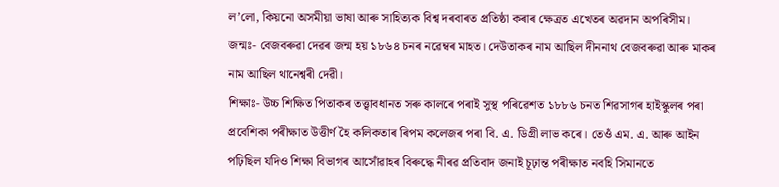ল’লো, কিয়নো অসমীয়া ভাষা আৰু সাহিত্যক বিশ্ব দৰবাৰত প্ৰতিষ্ঠা কৰাৰ ক্ষেত্ৰত এখেতৰ অৱদান অপৰিসীম।
জন্মঃ- বেজবৰুৱা দেৱৰ জন্ম হয় ১৮৬৪ চনৰ নৱেম্বৰ মাহত। দেউতাকৰ নাম আছিল দীননাথ বেজবৰুৱা আৰু মাকৰ নাম আছিল থানেশ্বৰী দেৱী।
শিক্ষাঃ- উচ্চ শিক্ষিত পিতাকৰ তত্ত্বাবধানত সৰু কালৰে পৰাই সুস্থ পৰিৱেশত ১৮৮৬ চনত শিৱসাগৰ হাইস্কুলৰ পৰা প্রবেশিকা পৰীক্ষাত উত্তীৰ্ণ হৈ কলিকতাৰ ৰিপম কলেজৰ পৰা বি. এ. ডিগ্রী লাভ কৰে। তেওঁ এম. এ. আৰু আইন পঢ়িছিল যদিও শিক্ষা বিভাগৰ আসোঁৱাহৰ বিৰুদ্ধে নীৰৱ প্রতিবাদ জনাই চূঢ়ান্ত পৰীক্ষাত নবহি সিমানতে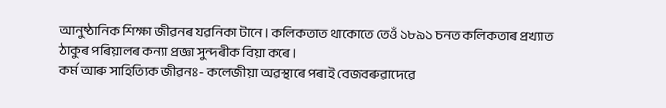আনুষ্ঠানিক শিক্ষা জীৱনৰ যৱনিকা টানে। কলিকতাত থাকোতে তেওঁ ১৮৯১ চনত কলিকতাৰ প্ৰখ্যাত ঠাকুৰ পৰিয়ালৰ কন্যা প্রজ্ঞা সুন্দৰীক বিয়া কৰে।
কৰ্ম আৰু সাহিত্যিক জীৱনঃ- কলেজীয়া অৱস্থাৰে পৰাই বেজবৰুৱাদেৱে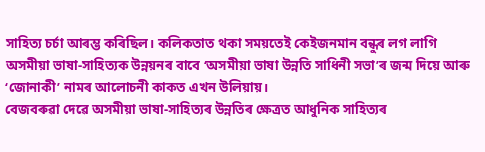সাহিত্য চৰ্চা আৰম্ভ কৰিছিল। কলিকতাত থকা সময়তেই কেইজনমান বন্ধুৰ লগ লাগি অসমীয়া ভাষা-সাহিত্যক উন্নয়নৰ বাবে ‘অসমীয়া ভাষা উন্নতি সাধিনী সভা’ৰ জন্ম দিয়ে আৰু ‘জোনাকী’ নামৰ আলোচনী কাকত এখন উলিয়ায়।
বেজবৰুৱা দেৱে অসমীয়া ভাষা-সাহিত্যৰ উন্নতিৰ ক্ষেত্ৰত আধুনিক সাহিত্যৰ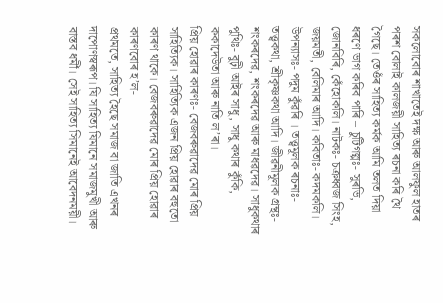সকলোবোৰ শাখাতেই দক্ষ আৰু আলফুল হাতৰ পৰশ বোলাই কালজয়ী সাহিত্য ৰচনা কৰি থৈ গৈছে। তেওঁৰ সাহিত্য কর্মক আমি তলত দিয়া ধৰণে ভাগ কৰিব পাৰি – চুটিগল্পঃ- সুৰভি, জোনবিৰি, কেঁহোকলি। নাটকঃ- চক্রধ্বজ সিংহ, জয়মতী, বেলিমাৰ আদি। কবিতাঃ- কদমকলি। উপন্যাসঃ- পদুম কুঁৱৰি । তত্ত্বমূলক ৰচনাঃ- তত্ত্বকথা, শ্রীকৃষ্ণকথা আদি। জীৱনীমূলক গ্ৰন্থঃ- শংকৰদেৱ, শংকৰদেৱ আৰু মাধৱদেৱ। সাধুকথাৰ পুথিঃ- বুঢ়ী আইৰ সাধু, সাধু কথাৰ কুঁকি, ককাদেউতা আৰু নাতি ল’ৰা।
প্ৰিয় হোৱাৰ কাৰণঃ- বেজবৰুৱাদেৱ মোৰ প্রিয় সাহিত্যিক। সাহিত্যিক এজন প্রিয় হোৱাৰ বহুতো কাৰণ থাকে। বেজবৰুৱাদেৱ মোৰ প্ৰিয় হোৱাৰ কাৰণবোৰ হ’ল-
প্ৰথমতে, সাহিত্য হৈছে সমাজ বা জাতি এখনৰ দাপোণস্বৰূপ। যি সাহিত্য যিমানে সমাজমুখী আৰু বাস্তব ধর্মী। সেই সাহিত্য সিমানেই আবেদনময়ী।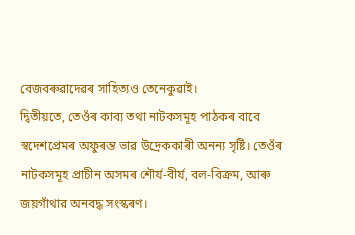বেজবৰুৱাদেৱৰ সাহিত্যও তেনেকুৱাই।
দ্বিতীয়তে, তেওঁৰ কাব্য তথা নাটকসমূহ পাঠকৰ বাবে স্বদেশপ্রেমৰ অফুৰন্ত ভাৱ উদ্রেককাৰী অনন্য সৃষ্টি। তেওঁৰ নাটকসমূহ প্রাচীন অসমৰ শৌর্য-বীর্য, বল-বিক্রম, আৰু জয়গাঁথার অনবদ্ধ সংস্কৰণ।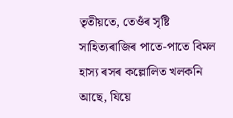তৃতীয়তে, তেওঁৰ সৃষ্টি সাহিত্যৰাজিৰ পাতে-পাতে বিমল হাস্য ৰসৰ কল্লোলিত খলকনি আছে, যিয়ে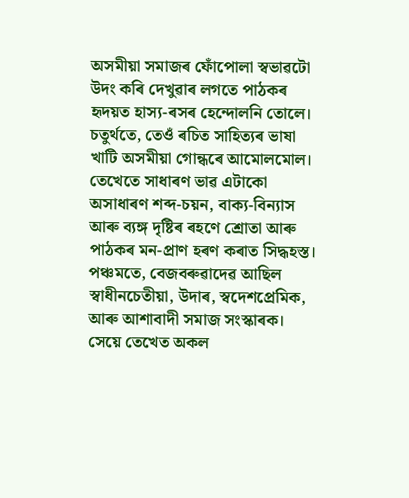অসমীয়া সমাজৰ ফোঁপোলা স্বভাৱটো উদং কৰি দেখুৱাৰ লগতে পাঠকৰ হৃদয়ত হাস্য-ৰসৰ হেন্দোলনি তোলে।
চতুৰ্থতে, তেওঁ ৰচিত সাহিত্যৰ ভাষা খাটি অসমীয়া গোন্ধৰে আমোলমোল। তেখেতে সাধাৰণ ভাৱ এটাকো অসাধাৰণ শব্দ-চয়ন, বাক্য-বিন্যাস আৰু ব্যঙ্গ দৃষ্টিৰ ৰহণে শ্রোতা আৰু পাঠকৰ মন-প্রাণ হৰণ কৰাত সিদ্ধহস্ত।
পঞ্চমতে, বেজবৰুৱাদেৱ আছিল স্বাধীনচেতীয়া, উদাৰ, স্বদেশপ্রেমিক, আৰু আশাবাদী সমাজ সংস্কাৰক। সেয়ে তেখেত অকল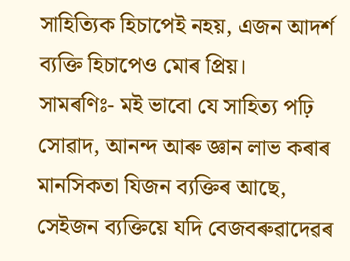সাহিত্যিক হিচাপেই নহয়, এজন আদর্শ ব্যক্তি হিচাপেও মোৰ প্ৰিয়।
সামৰণিঃ- মই ভাবো যে সাহিত্য পঢ়ি সোৱাদ, আনন্দ আৰু জ্ঞান লাভ কৰাৰ মানসিকতা যিজন ব্যক্তিৰ আছে, সেইজন ব্যক্তিয়ে যদি বেজবৰুৱাদেৱৰ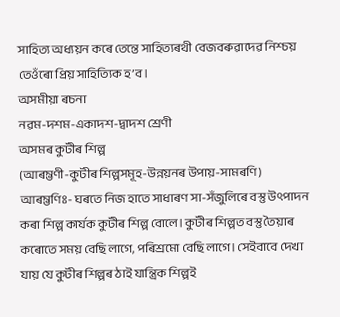সাহিত্য অধ্যয়ন কৰে তেন্তে সাহিত্যৰথী বেজবৰুৱাদেৱ নিশ্চয় তেওঁৰো প্ৰিয় সাহিত্যিক হ’ব।
অসমীয়া ৰচনা
নৱম-দশম-একাদশ-দ্বাদশ শ্ৰেণী
অসমৰ কুটীৰ শিল্প
(আৰম্ভণী-কুটীৰ শিল্পসমূহ-উন্নয়নৰ উপায়-সামৰণি)
আৰম্ভণিঃ- ঘৰতে নিজ হাতে সাধাৰণ সা-সঁজুলিৰে বস্তু উৎপাদন কৰা শিল্প কাৰ্যক কুটীৰ শিল্প বোলে। কুটীৰ শিল্পত বস্তু তৈয়াৰ কৰোতে সময় বেছি লাগে, পৰিশ্রমো বেছি লাগে। সেইবাবে দেখা যায় যে কুটীৰ শিল্পৰ ঠাই যান্ত্ৰিক শিল্পই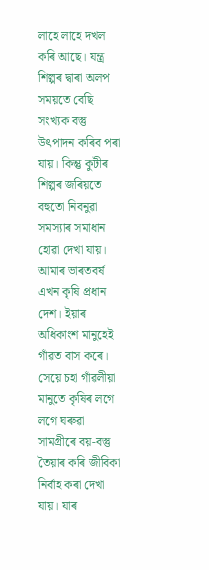লাহে লাহে দখল কৰি আছে। যন্ত্ৰ শিল্পৰ দ্বাৰা অলপ সময়তে বেছি সংখ্যক বস্তু উৎপাদন কৰিব পৰা যায়। কিন্তু কুটীৰ শিল্পৰ জৰিয়তে বহুতো নিবনুৱা সমস্যাৰ সমাধান হোৱা দেখা যায়। আমাৰ ভাৰতবৰ্ষ এখন কৃষি প্রধান দেশ। ইয়াৰ অধিকাংশ মানুহেই গাঁৱত বাস কৰে। সেয়ে চহা গাঁৱলীয়া মানুতে কৃষিৰ লগে লগে ঘৰুৱা সামগ্ৰীৰে বয়-বস্তু তৈয়াৰ কৰি জীবিকা নির্বাহ কৰা দেখা যায়। যাৰ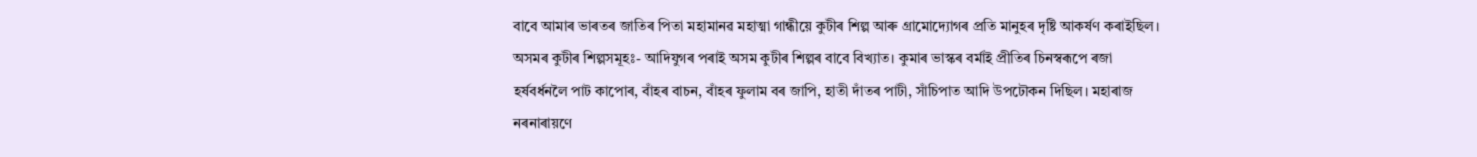বাবে আমাৰ ভাৰতৰ জাতিৰ পিতা মহামানৱ মহাত্মা গান্ধীয়ে কুটীৰ শিল্প আৰু গ্ৰামোদ্যোগৰ প্রতি মানুহৰ দৃষ্টি আকর্ষণ কৰাইছিল।
অসমৰ কুটীৰ শিল্পসমূহঃ- আদিযুগৰ পৰাই অসম কুটীৰ শিল্পৰ বাবে বিখ্যাত। কুমাৰ ভাস্কৰ বৰ্মাই প্ৰীতিৰ চিনস্বৰূপে ৰজা হৰ্ষবৰ্ধনলৈ পাট কাপোৰ, বাঁহৰ বাচন, বাঁহৰ ফুলাম বৰ জাপি, হাতী দাঁতৰ পাটী, সাঁচিপাত আদি উপঢৌকন দিছিল। মহাৰাজ নৰনাৰায়ণে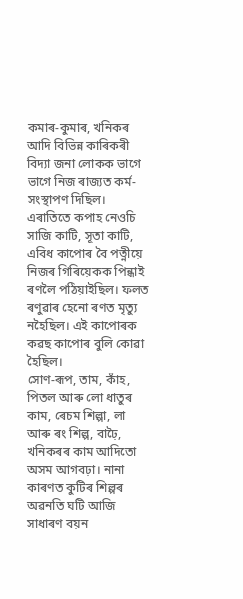কমাৰ-কুমাৰ, খনিকৰ আদি বিভিন্ন কাৰিকৰী বিদ্যা জনা লোকক ভাগে ভাগে নিজ ৰাজ্যত কর্ম-সংস্থাপণ দিছিল। এৰাতিতে কপাহ নেওচি সাজি কাটি, সূতা কাটি, এবিধ কাপোৰ বৈ পত্নীয়ে নিজৰ গিৰিয়েকক পিন্ধাই ৰণলৈ পঠিয়াইছিল। ফলত ৰণুৱাৰ হেনো ৰণত মৃত্যু নহৈছিল। এই কাপোৰক কৱছ কাপোৰ বুলি কোৱা হৈছিল।
সোণ-ৰূপ, তাম, কাঁহ, পিতল আৰু লো ধাতুৰ কাম, ৰেচম শিল্পা, লা আৰু ৰং শিল্প, বাঢ়ৈ, খনিকৰৰ কাম আদিতো অসম আগবঢ়া। নানা কাৰণত কুটিৰ শিল্পৰ অৱনতি ঘটি আজি সাধাৰণ বয়ন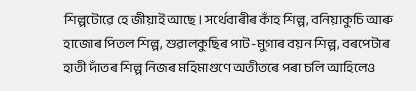শিল্পটোৱে হে জীয়াই আছে। সৰ্থেবাৰীৰ কাঁহ শিল্প, বনিয়াকুচি আৰু হাজোৰ পিতল শিল্প, শুৱালকুছিৰ পাট-মুগাৰ বয়ন শিল্প, বৰপেটাৰ হাতী দাঁতৰ শিল্প নিজৰ মহিমাগুণে অতীতৰে পৰা চলি আহিলেও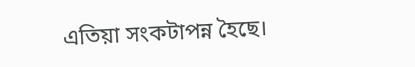এতিয়া সংকটাপন্ন হৈছে।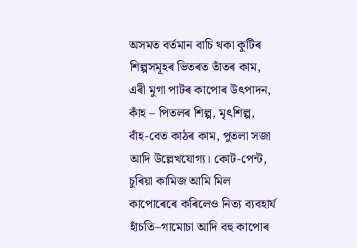অসমত বৰ্তমান বাচি থকা কুটিৰ শিল্পসমূহৰ ভিতৰত তাঁতৰ কাম, এৰী মুগা পাটৰ কাপোৰ উৎপাদন, কাঁহ – পিতলৰ শিল্প, মৃৎশিল্প, বাঁহ-বেত কাঠৰ কাম, পুতলা সজা আদি উল্লেখযোগ্য। কোট-পেন্ট, চুৰিয়া কামিজ আমি মিল কাপোৰেৰে কৰিলেও নিত্য ব্যবহাৰ্য হাঁচতি–গামোচা আদি বহু কাপোৰ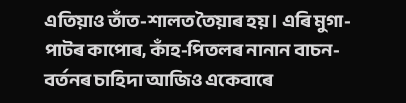এতিয়াও তাঁত-শালত তৈয়াৰ হয়। এৰি মুগা-পাটৰ কাপোৰ, কাঁহ-পিতলৰ নানান বাচন-বৰ্তনৰ চাহিদা আজিও একেবাৰে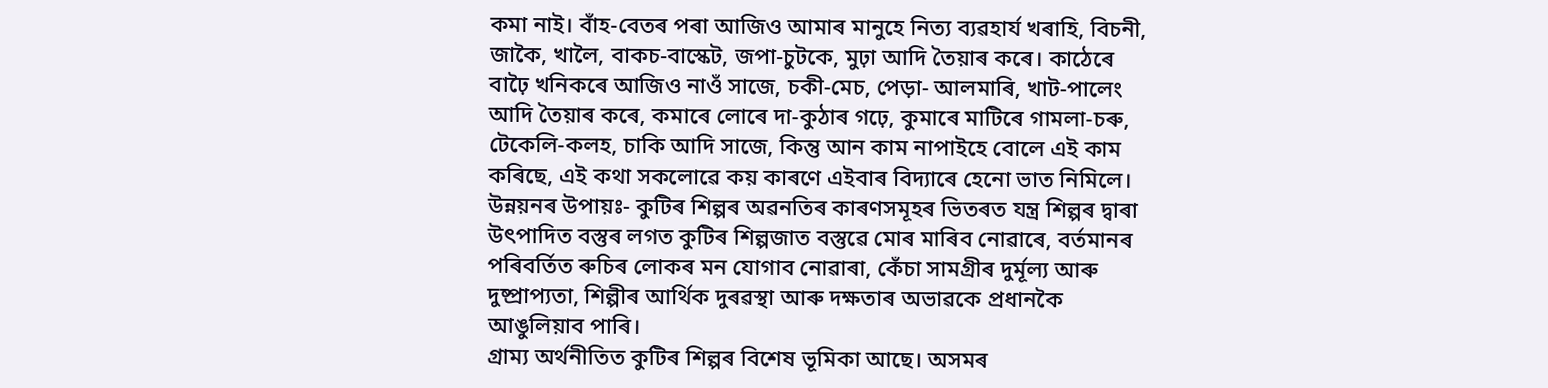কমা নাই। বাঁহ-বেতৰ পৰা আজিও আমাৰ মানুহে নিত্য ব্যৱহাৰ্য খৰাহি, বিচনী, জাকৈ, খালৈ, বাকচ-বাস্কেট, জপা-চুটকে, মুঢ়া আদি তৈয়াৰ কৰে। কাঠেৰে বাঢ়ৈ খনিকৰে আজিও নাওঁ সাজে, চকী-মেচ, পেড়া- আলমাৰি, খাট-পালেং আদি তৈয়াৰ কৰে, কমাৰে লোৰে দা-কুঠাৰ গঢ়ে, কুমাৰে মাটিৰে গামলা-চৰু, টেকেলি-কলহ, চাকি আদি সাজে, কিন্তু আন কাম নাপাইহে বোলে এই কাম কৰিছে, এই কথা সকলোৱে কয় কাৰণে এইবাৰ বিদ্যাৰে হেনো ভাত নিমিলে।
উন্নয়নৰ উপায়ঃ- কুটিৰ শিল্পৰ অৱনতিৰ কাৰণসমূহৰ ভিতৰত যন্ত্ৰ শিল্পৰ দ্বাৰা উৎপাদিত বস্তুৰ লগত কুটিৰ শিল্পজাত বস্তুৱে মোৰ মাৰিব নোৱাৰে, বৰ্তমানৰ পৰিবৰ্তিত ৰুচিৰ লোকৰ মন যোগাব নোৱাৰা, কেঁচা সামগ্ৰীৰ দুর্মূল্য আৰু দুষ্প্রাপ্যতা, শিল্পীৰ আর্থিক দুৰৱস্থা আৰু দক্ষতাৰ অভাৱকে প্ৰধানকৈ আঙুলিয়াব পাৰি।
গ্ৰাম্য অৰ্থনীতিত কুটিৰ শিল্পৰ বিশেষ ভূমিকা আছে। অসমৰ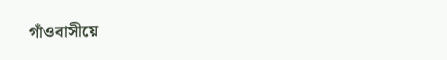গাঁওবাসীয়ে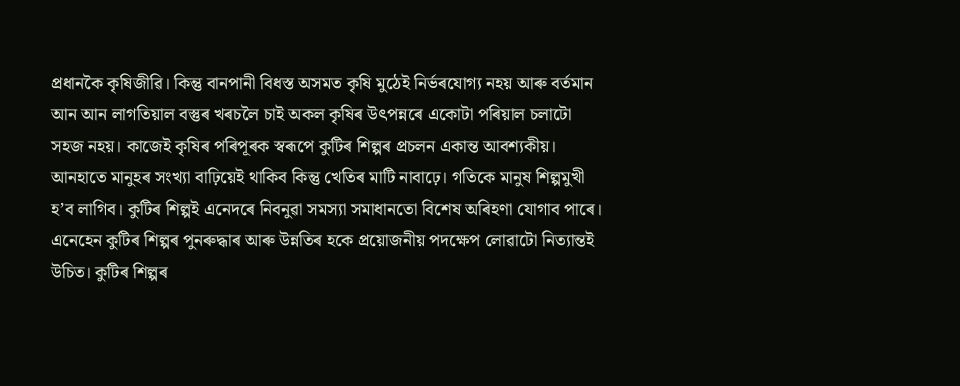প্রধানকৈ কৃষিজীৱি। কিন্তু বানপানী বিধস্ত অসমত কৃষি মুঠেই নিৰ্ভৰযোগ্য নহয় আৰু বৰ্তমান আন আন লাগতিয়াল বস্তুৰ খৰচলৈ চাই অকল কৃষিৰ উৎপন্নৰে একোটা পৰিয়াল চলাটো সহজ নহয়। কাজেই কৃষিৰ পৰিপূৰক স্বৰূপে কুটিৰ শিল্পৰ প্ৰচলন একান্ত আবশ্যকীয়। আনহাতে মানুহৰ সংখ্যা বাঢ়িয়েই থাকিব কিন্তু খেতিৰ মাটি নাবাঢ়ে। গতিকে মানুষ শিল্পমুখী হ’ব লাগিব। কুটিৰ শিল্পই এনেদৰে নিবনুৱা সমস্যা সমাধানতো বিশেষ অৰিহণা যোগাব পাৰে। এনেহেন কুটিৰ শিল্পৰ পুনৰুদ্ধাৰ আৰু উন্নতিৰ হকে প্রয়োজনীয় পদক্ষেপ লোৱাটো নিত্যান্তই উচিত। কুটিৰ শিল্পৰ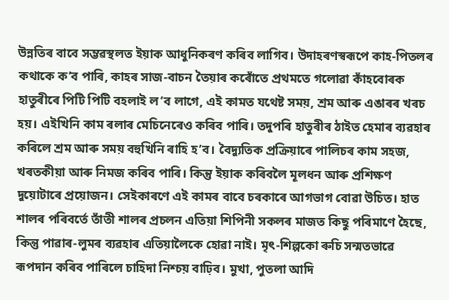উন্নতিৰ বাবে সম্ভৱস্থলত ইয়াক আধুনিকৰণ কৰিব লাগিব। উদাহৰণস্বৰূপে কাহ-পিতলৰ কথাকে ক’ব পাৰি, কাহৰ সাজ-বাচন তৈয়াৰ কৰোঁতে প্ৰথমতে গলোৱা কাঁহবোৰক হাতুৰীৰে পিটি পিটি বহলাই ল’ব লাগে, এই কামত যথেষ্ট সময়, শ্ৰম আৰু এঙাৰৰ খৰচ হয়। এইখিনি কাম ৰলাৰ মেচিনেৰেও কৰিব পাৰি। তদুপৰি হাতুৰীৰ ঠাইত হেমাৰ ব্যৱহাৰ কৰিলে শ্ৰম আৰু সময় বহুখিনি ৰাহি হ’ব। বৈদ্যুতিক প্ৰক্ৰিয়াৰে পালিচৰ কাম সহজ, খৰতকীয়া আৰু নিমজ কৰিব পাৰি। কিন্তু ইয়াক কৰিবলৈ মূলধন আৰু প্ৰশিক্ষণ দুয়োটাৰে প্ৰয়োজন। সেইকাৰণে এই কামৰ বাবে চৰকাৰে আগভাগ বোৱা উচিত। হাত শালৰ পৰিবৰ্তে তাঁতী শালৰ প্ৰচলন এতিয়া শিপিনী সকলৰ মাজত কিছু পৰিমাণে হৈছে, কিন্তু পাৱাৰ-লুমৰ ব্যৱহাৰ এতিয়ালৈকে হোৱা নাই। মৃৎ-শিল্পকো ৰুচি সন্মতভাৱে ৰূপদান কৰিব পাৰিলে চাহিদা নিশ্চয় বাঢ়িব। মুখা, পুতলা আদি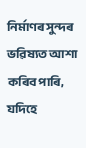নিৰ্মাণৰ সুন্দৰ ভৱিষ্যত আশা কৰিব পাৰি, যদিহে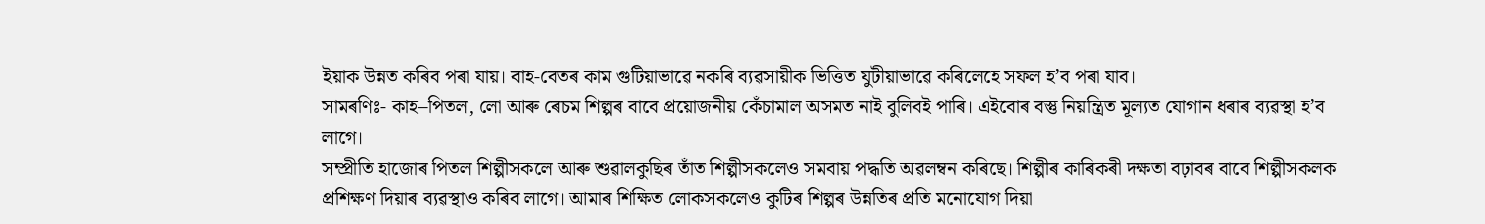ইয়াক উন্নত কৰিব পৰা যায়। বাহ-বেতৰ কাম গুটিয়াভাৱে নকৰি ব্যৱসায়ীক ভিত্তিত যুটীয়াভাৱে কৰিলেহে সফল হ’ব পৰা যাব।
সামৰণিঃ- কাহ–পিতল, লো আৰু ৰেচম শিল্পৰ বাবে প্ৰয়োজনীয় কেঁচামাল অসমত নাই বুলিবই পাৰি। এইবোৰ বস্তু নিয়ন্ত্রিত মূল্যত যোগান ধৰাৰ ব্যৱস্থা হ’ব লাগে।
সম্প্ৰীতি হাজোৰ পিতল শিল্পীসকলে আৰু শুৱালকুছিৰ তাঁত শিল্পীসকলেও সমবায় পদ্ধতি অৱলম্বন কৰিছে। শিল্পীৰ কাৰিকৰী দক্ষতা বঢ়াবৰ বাবে শিল্পীসকলক প্রশিক্ষণ দিয়াৰ ব্যৱস্থাও কৰিব লাগে। আমাৰ শিক্ষিত লোকসকলেও কুটিৰ শিল্পৰ উন্নতিৰ প্রতি মনোযোগ দিয়া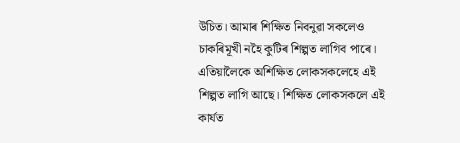উচিত। আমাৰ শিক্ষিত নিবনুৱা সকলেও চাকৰিমূখী নহৈ কুটিৰ শিল্পত লাগিব পাৰে। এতিয়ালৈকে অশিক্ষিত লোকসকলেহে এই শিল্পত লাগি আছে। শিক্ষিত লোকসকলে এই কাৰ্যত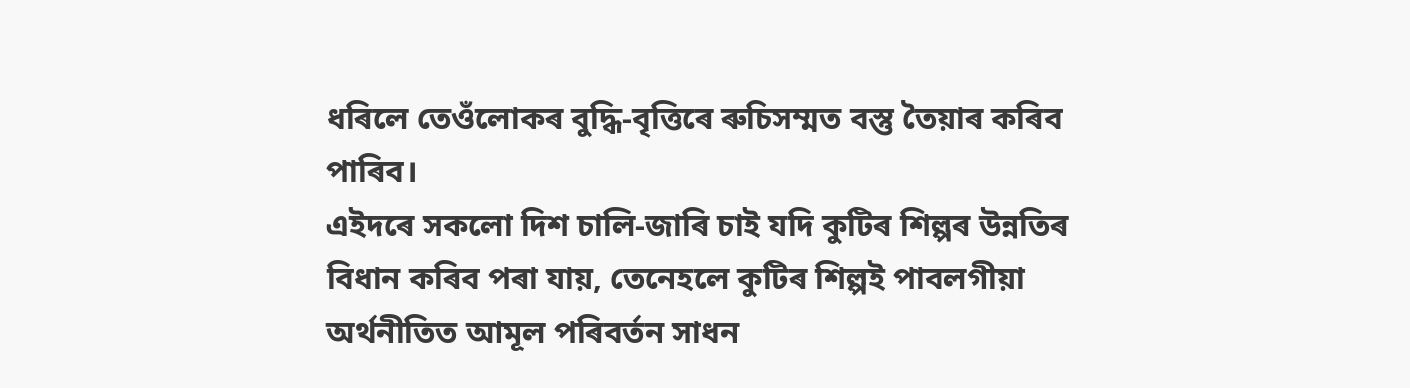ধৰিলে তেওঁলোকৰ বুদ্ধি-বৃত্তিৰে ৰুচিসম্মত বস্তু তৈয়াৰ কৰিব পাৰিব।
এইদৰে সকলো দিশ চালি-জাৰি চাই যদি কুটিৰ শিল্পৰ উন্নতিৰ বিধান কৰিব পৰা যায়, তেনেহলে কুটিৰ শিল্পই পাবলগীয়া অর্থনীতিত আমূল পৰিবৰ্তন সাধন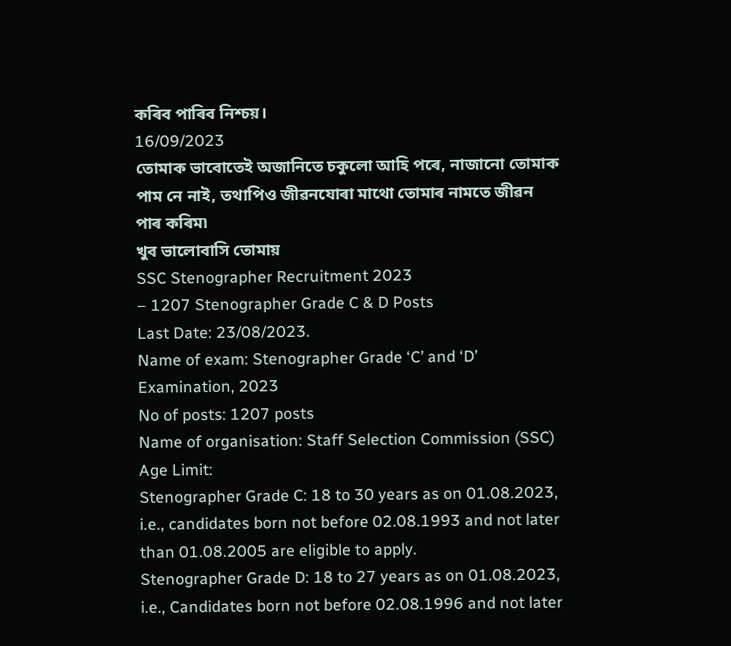কৰিব পাৰিব নিশ্চয়।
16/09/2023
তোমাক ভাবোতেই অজানিতে চকুলো আহি পৰে, নাজানো তোমাক পাম নে নাই, তথাপিও জীৱনযোৰা মাথো তোমাৰ নামতে জীৱন পাৰ কৰিম৷
খুব ভালোবাসি তোমায়
SSC Stenographer Recruitment 2023
– 1207 Stenographer Grade C & D Posts
Last Date: 23/08/2023.
Name of exam: Stenographer Grade ‘C’ and ‘D’ Examination, 2023
No of posts: 1207 posts
Name of organisation: Staff Selection Commission (SSC)
Age Limit:
Stenographer Grade C: 18 to 30 years as on 01.08.2023, i.e., candidates born not before 02.08.1993 and not later than 01.08.2005 are eligible to apply.
Stenographer Grade D: 18 to 27 years as on 01.08.2023, i.e., Candidates born not before 02.08.1996 and not later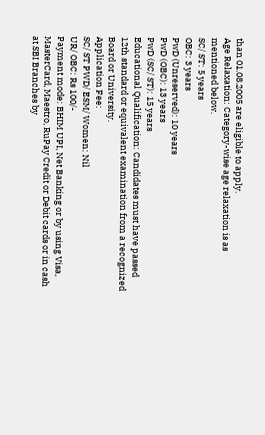than 01.08.2005 are eligible to apply.
Age Relaxation: Category-wise age relaxation is as mentioned below.
SC/ ST: 5 years
OBC: 3 years
PwD (Unreserved): 10 years
PwD (OBC): 13 years
PwD (SC/ ST): 15 years
Educational Qualification: Candidates must have passed 12th standard or equivalent examination from a recognized Board or University.
Application Fee:
SC/ ST PWD/ ESM/ Women: Nil
UR/ OBC: Rs 100/-
Payment mode: BHIM UPI, Net Banking or by using Visa, MasterCard, Maestro, RuPay Credit or Debit cards or in cash at SBI Branches by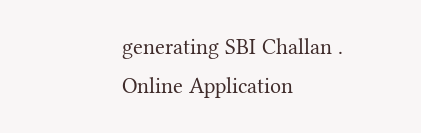generating SBI Challan .
Online Application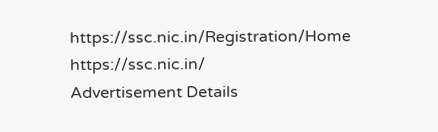https://ssc.nic.in/Registration/Home
https://ssc.nic.in/
Advertisement Details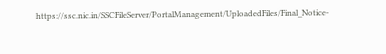https://ssc.nic.in/SSCFileServer/PortalManagement/UploadedFiles/Final_Notice-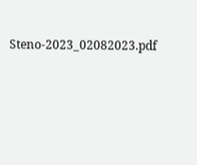Steno-2023_02082023.pdf